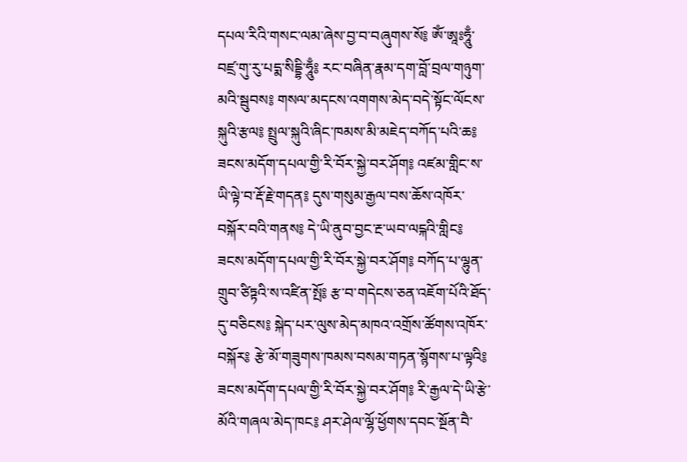དཔལ་རིའི་གསང་ལམ་ཞེས་བྱ་བ་བཞུགས་སོ༔ ཨོཾ་ཨཱཿཧཱུྃ་བཛྲ་གུ་རུ་པདྨ་སིདྡྷི་ཧཱུྃ༔ རང་བཞིན་རྣམ་དག་བློ་བྲལ་གཉུག་མའི་སྦུབས༔ གསལ་མདངས་འགགས་མེད་བདེ་སྟོང་ལོངས་སྐུའི་རྩལ༔ སྤྲུལ་སྐུའི་ཞིང་ཁམས་མི་མཇེད་བཀོད་པའི་ཆ༔ ཟངས་མདོག་དཔལ་གྱི་རི་བོར་སྐྱེ་བར་ཤོག༔ འཛམ་གླིང་ས་ཡི་ལྟེ་བ་རྡོ་རྗེ་གདན༔ དུས་གསུམ་རྒྱལ་བས་ཆོས་འཁོར་བསྐོར་བའི་གནས༔ དེ་ཡི་ནུབ་བྱང་རྔ་ཡབ་ལངྐའི་གླིང༔ ཟངས་མདོག་དཔལ་གྱི་རི་བོར་སྐྱེ་བར་ཤོག༔ བཀོད་པ་ལྷུན་གྲུབ་ཙིཏྟའི་ས་འཛིན་སྤོ༔ རྩ་བ་གདེངས་ཅན་འཇོག་པོའི་ཐོད་དུ་བཅིངས༔ སྐེད་པར་ལུས་མེད་མཁའ་འགྲོས་ཚོགས་འཁོར་བསྐོར༔ རྩེ་མོ་གཟུགས་ཁམས་བསམ་གཏན་སྙོགས་པ་ལྟའི༔ ཟངས་མདོག་དཔལ་གྱི་རི་བོར་སྐྱེ་བར་ཤོག༔ རི་རྒྱལ་དེ་ཡི་རྩེ་མོའི་གཞལ་མེད་ཁང༔ ཤར་ཤེལ་ལྷོ་ཕྱོགས་དབང་སྔོན་བཻ་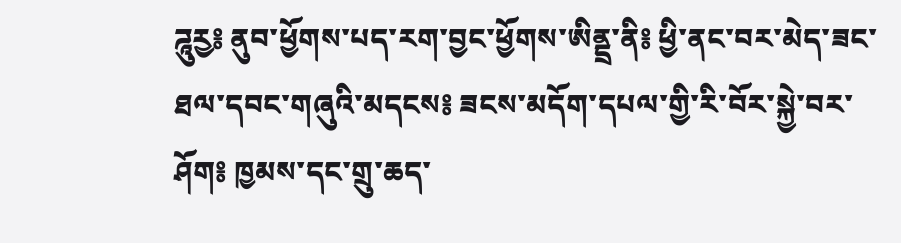ཌཱུརྱ༔ ནུབ་ཕྱོགས་པད་རག་བྱང་ཕྱོགས་ཨིནྡྲ་ནི༔ ཕྱི་ནང་བར་མེད་ཟང་ཐལ་དབང་གཞུའི་མདངས༔ ཟངས་མདོག་དཔལ་གྱི་རི་བོར་སྐྱེ་བར་ཤོག༔ ཁྱམས་དང་གྲུ་ཆད་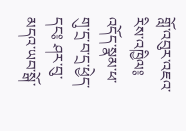གློ་འབུར་འཇའ་རིས་འཁྱིལ༔ འདོད་སྣམ་ཕ་གུ་དྲ་བ་དྲ་ཕྱེད་དང༔ ཤར་བུ་མདའ་ཡབ་སྒོ་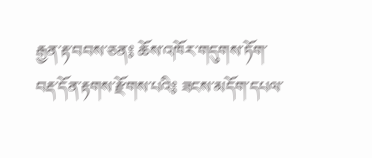རྒྱན་རྟ་བབས་ཅན༔ ཆོས་འཁོར་གདུགས་ཏོག་བརྡ་དོན་རྟགས་རྫོགས་པའི༔ ཟངས་མདོག་དཔལ་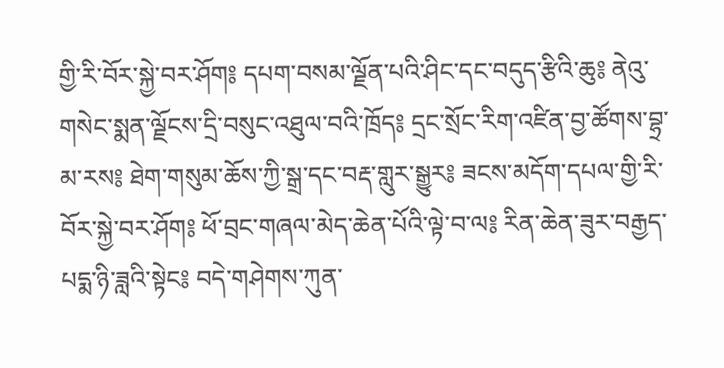གྱི་རི་བོར་སྐྱེ་བར་ཤོག༔ དཔག་བསམ་ལྗོན་པའི་ཤིང་དང་བདུད་རྩིའི་ཆུ༔ ནེའུ་གསེང་སྨན་ལྗོངས་དྲི་བསུང་འཐུལ་བའི་ཁྲོད༔ དྲང་སྲོང་རིག་འཛིན་བྱ་ཚོགས་བྷྲ་མ་རས༔ ཐེག་གསུམ་ཆོས་ཀྱི་སྒྲ་དང་བརྡ་གླུར་སྒྱུར༔ ཟངས་མདོག་དཔལ་གྱི་རི་བོར་སྐྱེ་བར་ཤོག༔ ཕོ་བྲང་གཞལ་མེད་ཆེན་པོའི་ལྟེ་བ་ལ༔ རིན་ཆེན་ཟུར་བརྒྱད་པདྨ་ཉི་ཟླའི་སྟེང༔ བདེ་གཤེགས་ཀུན་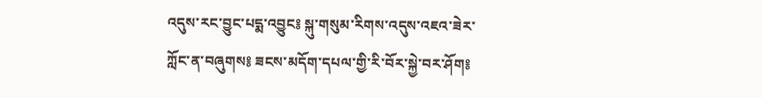འདུས་རང་བྱུང་པདྨ་འབྱུང༔ སྐུ་གསུམ་རིགས་འདུས་འཇའ་ཟེར་ཀློང་ན་བཞུགས༔ ཟངས་མདོག་དཔལ་གྱི་རི་བོར་སྐྱེ་བར་ཤོག༔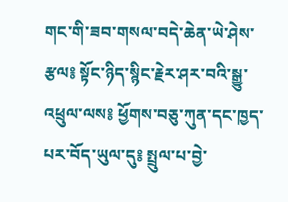གང་གི་ཟབ་གསལ་བདེ་ཆེན་ཡེ་ཤེས་རྩལ༔ སྟོང་ཉིད་སྙིང་རྗེར་ཤར་བའི་སྒྱུ་འཕྲུལ་ལས༔ ཕྱོགས་བཅུ་ཀུན་དང་ཁྱད་པར་བོད་ཡུལ་དུ༔ སྤྲུལ་པ་བྱེ་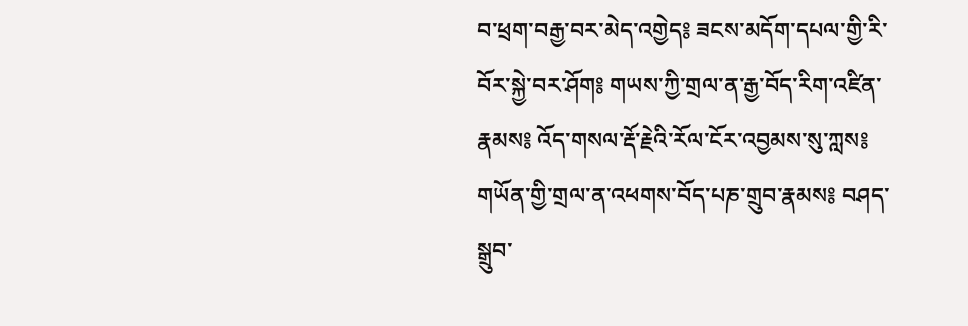བ་ཕྲག་བརྒྱ་བར་མེད་འགྱེད༔ ཟངས་མདོག་དཔལ་གྱི་རི་བོར་སྐྱེ་བར་ཤོག༔ གཡས་ཀྱི་གྲལ་ན་རྒྱ་བོད་རིག་འཛིན་རྣམས༔ འོད་གསལ་རྡོ་རྗེའི་རོལ་ངོར་འབྱམས་སུ་ཀླས༔ གཡོན་གྱི་གྲལ་ན་འཕགས་བོད་པཎ་གྲུབ་རྣམས༔ བཤད་སྒྲུབ་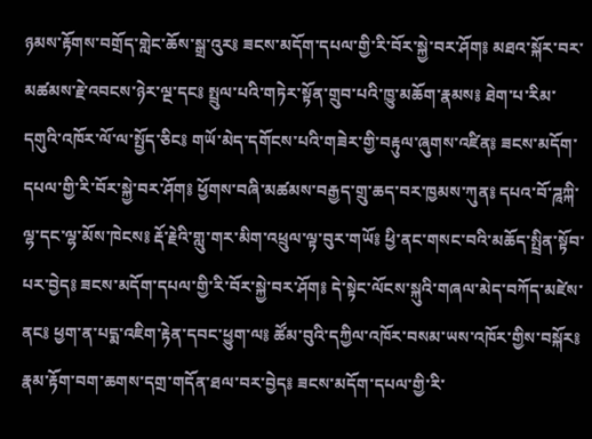ཉམས་རྟོགས་བགྲོད་གླེང་ཆོས་སྒྲ་འུར༔ ཟངས་མདོག་དཔལ་གྱི་རི་བོར་སྐྱེ་བར་ཤོག༔ མཐའ་སྐོར་བར་མཚམས་རྗེ་འབངས་ཉེར་ལྔ་དང༔ སྤྲུལ་པའི་གཏེར་སྟོན་གྲུབ་པའི་ཁྱུ་མཆོག་རྣམས༔ ཐེག་པ་རིམ་དགུའི་འཁོར་ལོ་ལ་སྤྱོད་ཅིང༔ གཡོ་མེད་དགོངས་པའི་གཟེར་གྱི་བརྟུལ་ཞུགས་འཛིན༔ ཟངས་མདོག་དཔལ་གྱི་རི་བོར་སྐྱེ་བར་ཤོག༔ ཕྱོགས་བཞི་མཚམས་བརྒྱད་གྲུ་ཆད་བར་ཁྱམས་ཀུན༔ དཔའ་བོ་ཌཱཀྐི་ལྷ་དང་ལྷ་མོས་ཁེངས༔ རྡོ་རྗེའི་གླུ་གར་མིག་འཕྲུལ་ལྟ་བུར་གཡོ༔ ཕྱི་ནང་གསང་བའི་མཆོད་སྤྲིན་སྟོབ་པར་བྱེད༔ ཟངས་མདོག་དཔལ་གྱི་རི་བོར་སྐྱེ་བར་ཤོག༔ དེ་སྟེང་ལོངས་སྐུའི་གཞལ་མེད་བཀོད་མཛེས་ནང༔ ཕྱག་ན་པདྨ་འཇིག་རྟེན་དབང་ཕྱུག་ལ༔ ཚོམ་བུའི་དཀྱིལ་འཁོར་བསམ་ཡས་འཁོར་གྱིས་བསྐོར༔ རྣམ་རྟོག་བག་ཆགས་དགྲ་གདོན་ཐལ་བར་བྱེད༔ ཟངས་མདོག་དཔལ་གྱི་རི་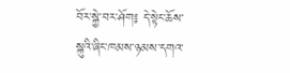བོར་སྐྱེ་བར་ཤོག༔ དེ་སྟེང་ཆོས་སྐུའི་ཞིང་ཁམས་ཉམས་དགའ་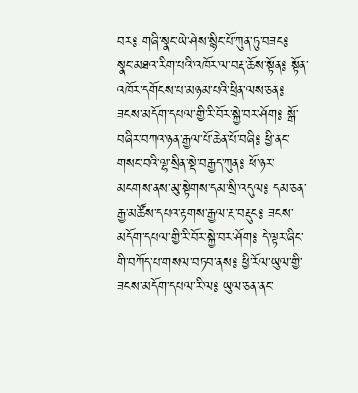བར༔ གཞི་སྣང་ཡེ་ཤེས་སྙིང་པོ་ཀུན་ཏུ་བཟང༔ སྣང་མཐའ་རིག་པའི་འཁོར་ལ་བརྡ་ཆོས་སྟོན༔ སྟོན་འཁོར་དགོངས་པ་མཉམ་པའི་ཕྲིན་ལས་ཅན༔ ཟངས་མདོག་དཔལ་གྱི་རི་བོར་སྐྱེ་བར་ཤོག༔ སྒོ་བཞིར་བཀའ་ཉན་རྒྱལ་པོ་ཆེན་པོ་བཞི༔ ཕྱི་ནང་གསང་བའི་ལྷ་སྲིན་སྡེ་བརྒྱད་ཀུན༔ ཕོ་ཉར་མངགས་ནས་མུ་སྟེགས་དམ་སྲི་འདུལ༔ དམ་ཅན་རྒྱ་མཚོས་དཔའ་རྟགས་རྒྱལ་རྔ་བརྡུང༔ ཟངས་མདོག་དཔལ་གྱི་རི་བོར་སྐྱེ་བར་ཤོག༔ དེ་ལྟར་ཞིང་གི་བཀོད་པ་གསལ་བཏབ་ནས༔ ཕྱི་རོལ་ཡུལ་གྱི་ཟངས་མདོག་དཔལ་རི་ལ༔ ཡུལ་ཅན་ནང་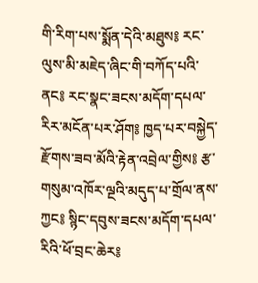གི་རིག་པས་སྨོན་དེའི་མཐུས༔ རང་ལུས་མི་མཇེད་ཞིང་གི་བཀོད་པའི་ནང༔ རང་སྣང་ཟངས་མདོག་དཔལ་རིར་མངོན་པར་ཤོག༔ ཁྱད་པར་བསྐྱེད་རྫོགས་ཟབ་མོའི་རྟེན་འབྲེལ་གྱིས༔ རྩ་གསུམ་འཁོར་ལྔའི་མདུད་པ་གྲོལ་ནས་ཀྱང༔ སྙིང་དབུས་ཟངས་མདོག་དཔལ་རིའི་ཕོ་བྲང་ཆེར༔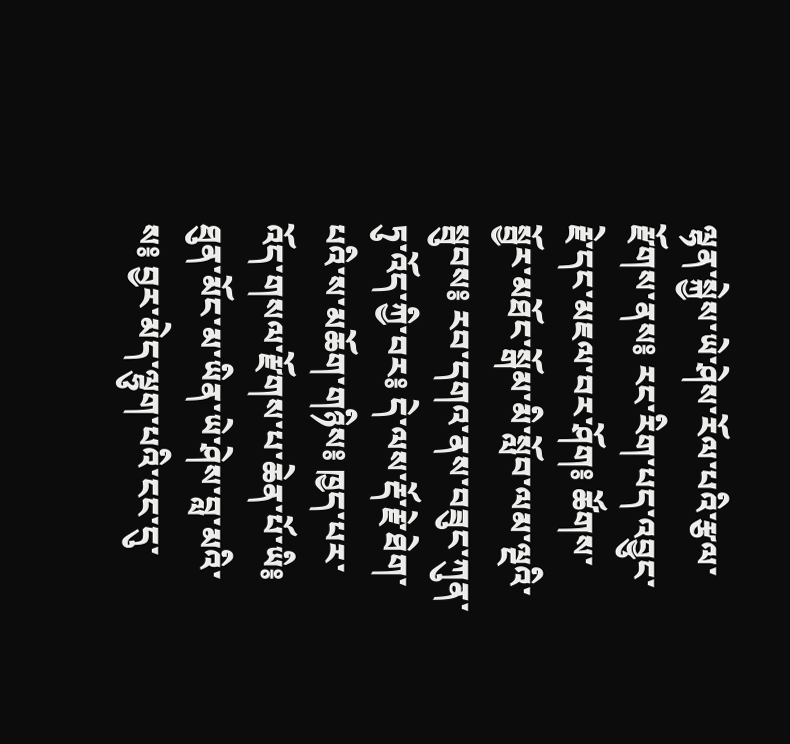ལྷན་སྐྱེས་ཡེ་ཤེས་རོལ་པའི་རྩལ་རྫོགས་ནས༔ རང་རིག་པད་འབྱུང་རྗེ་དང་མཇལ་བར་ཤོག༔ ཚོགས་སྦྱོར་མཐོང་སྒོམ་མི་སློབ་ལམ་ལྔའི་སྦུབས༔ རབ་དགའ་ནས་བཟུང་ཀུན་ཏུ་འོད་ཀྱི་བར༔ དེ་ལས་རྡོ་རྗེ་ཐེག་པའི་ས་མཆོག་གཉིས༔ ཁྱད་པར་འོད་གསལ་རྫོགས་པ་ཆེན་པོ་ཡི༔ ཐུན་མོང་མ་ཡིན་ཡེ་ཤེས་བླ་མའི་ས༔ བྱར་མེད་ལྷུག་པའི་ངང་དུ་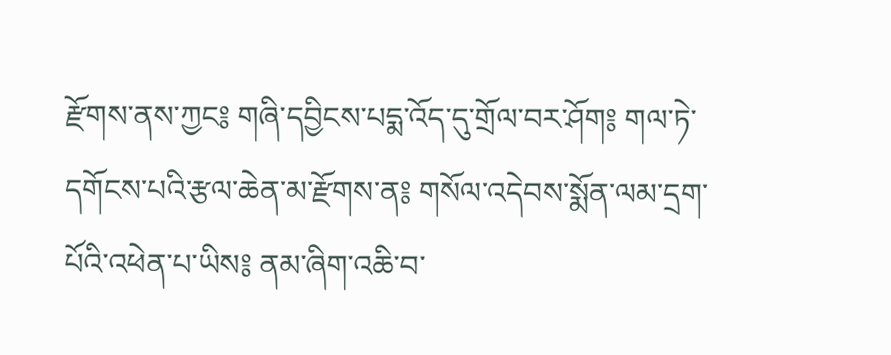རྫོགས་ནས་ཀྱང༔ གཞི་དབྱིངས་པདྨ་འོད་དུ་གྲོལ་བར་ཤོག༔ གལ་ཏེ་དགོངས་པའི་རྩལ་ཆེན་མ་རྫོགས་ན༔ གསོལ་འདེབས་སྨོན་ལམ་དྲག་པོའི་འཕེན་པ་ཡིས༔ ནམ་ཞིག་འཆི་བ་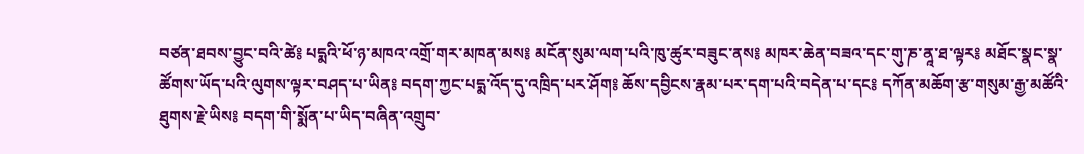བཙན་ཐབས་བྱུང་བའི་ཚེ༔ པདྨའི་ཕོ་ཉ་མཁའ་འགྲོ་གར་མཁན་མས༔ མངོན་སུམ་ལག་པའི་ཁུ་ཚུར་བཟུང་ནས༔ མཁར་ཆེན་བཟའ་དང་གུ་ཎ་ནཱ་ཐ་ལྟར༔ མཐོང་སྣང་སྣ་ཚོགས་ཡོད་པའི་ལུགས་ལྟར་བཤད་པ་ཡིན༔ བདག་ཀྱང་པདྨ་འོད་དུ་འཁྲིད་པར་ཤོག༔ ཆོས་དབྱིངས་རྣམ་པར་དག་པའི་བདེན་པ་དང༔ དཀོན་མཆོག་རྩ་གསུམ་རྒྱ་མཚོའི་ཐུགས་རྗེ་ཡིས༔ བདག་གི་སྨོན་པ་ཡིད་བཞིན་འགྲུབ་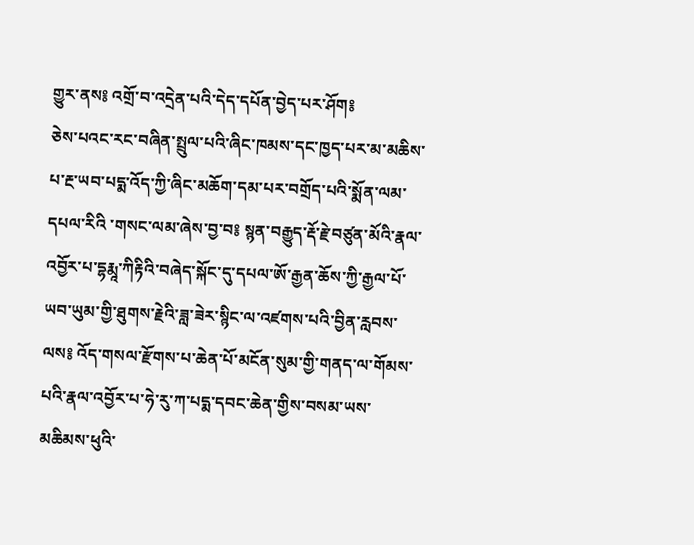གྱུར་ནས༔ འགྲོ་བ་འདྲེན་པའི་དེད་དཔོན་བྱེད་པར་ཤོག༔
ཅེས་པའང་རང་བཞིན་སྤྲུལ་པའི་ཞིང་ཁམས་དང་ཁྱད་པར་མ་མཆིས་པ་རྔ་ཡབ་པདྨ་འོད་ཀྱི་ཞིང་མཆོག་དམ་པར་བགྲོད་པའི་སྨོན་ལམ་དཔལ་རིའི ་གསང་ལམ་ཞེས་བྱ་བ༔ སྙན་བརྒྱུད་རྡོ་རྗེ་བཙུན་མོའི་རྣལ་འབྱོར་པ་དྷརྨཱ་ཀིརྟིའི་བཞེད་སྐོང་དུ་དཔལ་ཨོ་རྒྱན་ཆོས་ཀྱི་རྒྱལ་པོ་ཡབ་ཡུམ་གྱི་ཐུགས་རྗེའི་ཟླ་ཟེར་སྙིང་ལ་འཛགས་པའི་བྱིན་རླབས་ལས༔ འོད་གསལ་རྫོགས་པ་ཆེན་པོ་མངོན་སུམ་གྱི་གནད་ལ་གོམས་པའི་རྣལ་འབྱོར་པ་ཧེ་རུ་ཀ་པདྨ་དབང་ཆེན་གྱིས་བསམ་ཡས་མཆིམས་ཕུའི་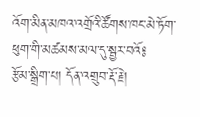འོག་མིན་མཁའ་འགྲོའི་ཚོགས་ཁང་མེ་ཏོག་ཕུག་གི་མཚམས་མལ་དུ་སྦྱར་བའོ༔
རྩོམ་སྒྲིག་པ། དོན་འགྲུབ་རྡོ་རྗེ།